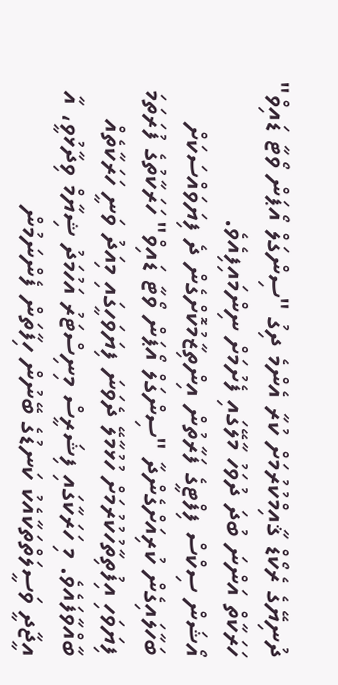ދުނިޔޭގެ ރެކޯޑް ޤާއިމްކުރުމަށް ކުރާ އެންމެ ދިގު "ސިންގަލް އޯޕަން ވޯޓާ ޑައިވް" ހަރަކާތް އަންނަ ބުދަ ދުވަހު މާލޭގައި ފެށުމަށް ނިންމައިފިއެވެ.
އޯޝަން ސިކްސް ފިފްޓީގެ ފަރާތުން އިންތިޒާމުކޮށްގެން ދެ ފިޔަވައްސަކަށް ބަހާލައިގެން ކުރިއަށްގެންދާ "ސިންގަލް އޯޕަން ވޯޓާ ޑައިވް" ހަރަކާތުގެ ފުރަތަމަ ފިޔަވަހި އިފުތިތާހުކުރުމަށް ހުޅުމާލޭ ދެވަނަ ފިޔަވަހީގައި މިއަދު ވަނީ ހަރަކާތެއް ބާއްވާފައެވެ. މި ހަރަކާގައި ފިޝަރީސް މިނިސްޓަރު އަހުމަދު ޝިޔާމް ވިދާޅުވީ، އާ އީޖާދީ ވަސީލަތްތަކާއެކު ކަނޑުގެ ބޭނުން ހިފާތަން ފެންނަމުން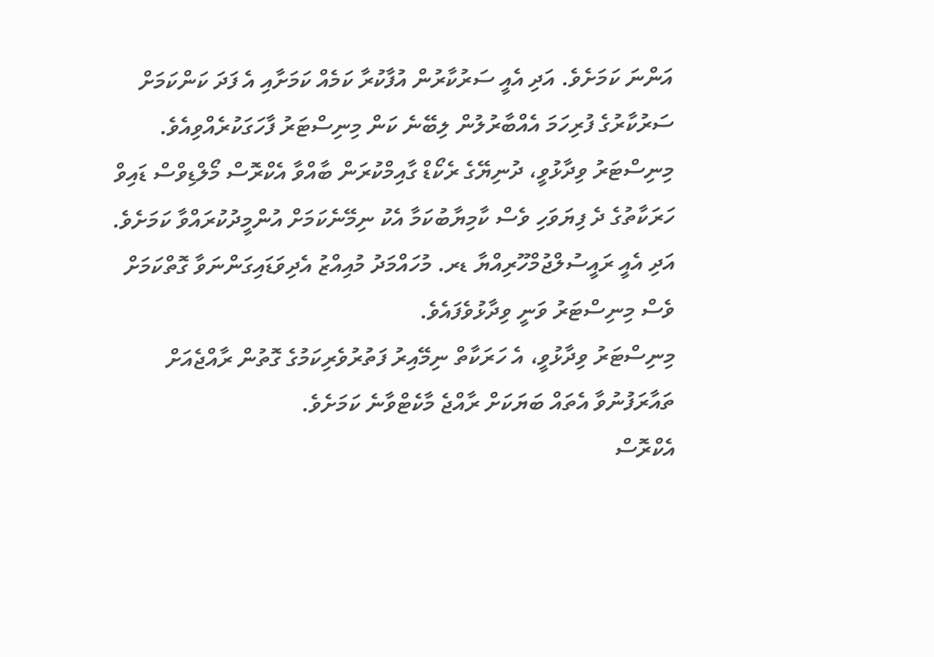އަންނަ ކަމަށެވެ. އަދި އެއީ ސަރުކާރުން އުފާކުރާ ކަމެއް ކަމަށާއި އެ ފަދަ ކަންކަމަށް ސަރުކާރުގެ ފުރިހަމަ އެއްބާރުލުން ލިބޭނެ ކަން މިނިސްޓަރު ފާހަގަކުރެއްވިއެވެ.
މިނިސްޓަރު ވިދާޅުވީ، ދުނިޔޭގެ ރެކޯޑް ގާއިމްކުރަން ބާއްވާ އެކްރޮސް މޯލްޑިވްސް ޑައިވް ހަރަކާތުގެ ދެ ފިޔަވަހި ވެސް ކާމިޔާބުކަމާ އެކު ނިމޭނެކަމަށް އުންމީދުކުރައްވާ ކަމަށެވެ. އަދި އެއީ ރައީސުލްޖުމްހޫރިއްޔާ ޑރ. މުހައްމަދު މުއިއްޒު އެދިވަޑައިގަންނަވާ ގޮތްކަމަށް ވެސް މިނިސްޓަރު ވަނީ ވިދާޅުވެފައެވެ.
މިނިސްޓަރު ވިދާޅުވީ، އެ ހަރަކާތް ނިމޭއިރު ފަތުރުވެރިކަމުގެ ގޮތުން ރާއްޖެއަށް ތައާރަފުނުވާ އެތައް ބަޔަކަށް ރާއްޖެ މާކެޓްވާނެ ކަމަށެވެ.
އެކްރޮސް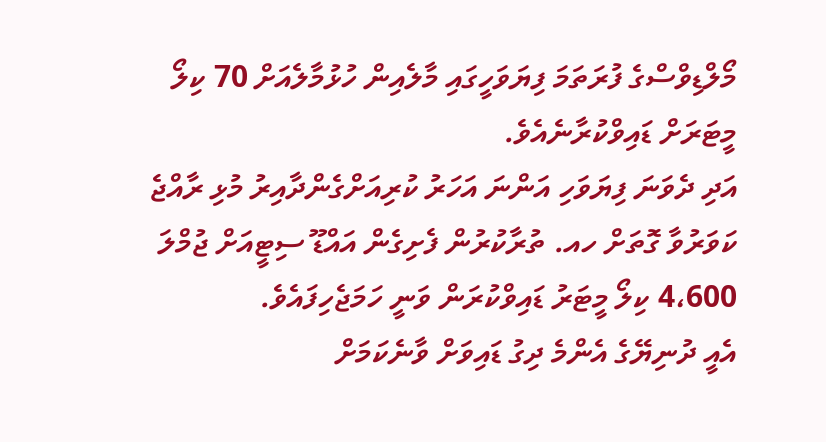މޯލްޑިވްސްގެ ފުރަތަމަ ފިޔަވަހީގައި މާލެއިން ހުޅުމާލެއަށް 70 ކިލޯ މީޓަރަށް ޑައިވްކުރާނެއެވެ.
އަދި ދެވަނަ ފިޔަވަހި އަންނަ އަހަރު ކުރިއަށްގެންދާއިރު މުޅި ރާއްޖެ ކަވަރުވާ ގޮތަށް ހއ. ތުރާކުރުން ފެށިގެން އައްޑޫ ސިޓީއަށް ޖުމްލަ 4،600 ކިލޯ މީޓަރު ޑައިވްކުރަން ވަނީ ހަމަޖެހިފައެވެ.
އެއީ ދުނިޔޭގެ އެންމެ ދިގު ޑައިވަށް ވާނެކަމަށް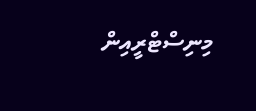މިނިސްޓްރީއިން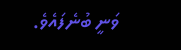ވަނީ ބުނެފައެވެ.